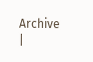Archive |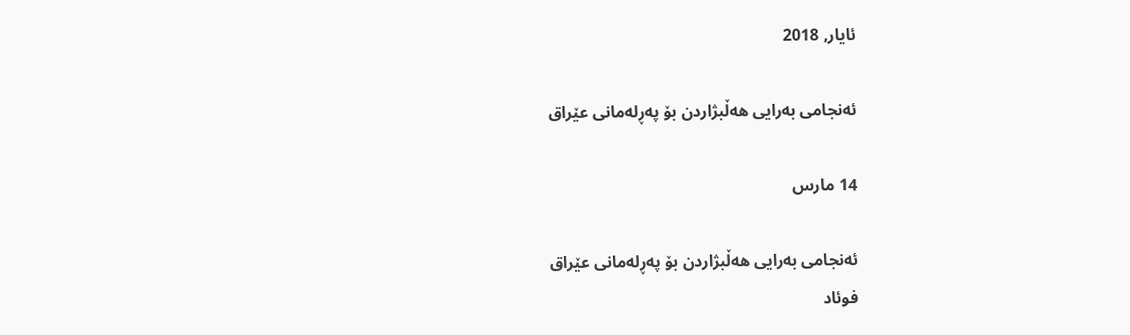ئایار, 2018

ئەنجامی بەرایی ھەڵبژاردن بۆ پەڕلەمانی عێراق

14 مارس

ئەنجامی بەرایی ھەڵبژاردن بۆ پەڕلەمانی عێراق
فوئاد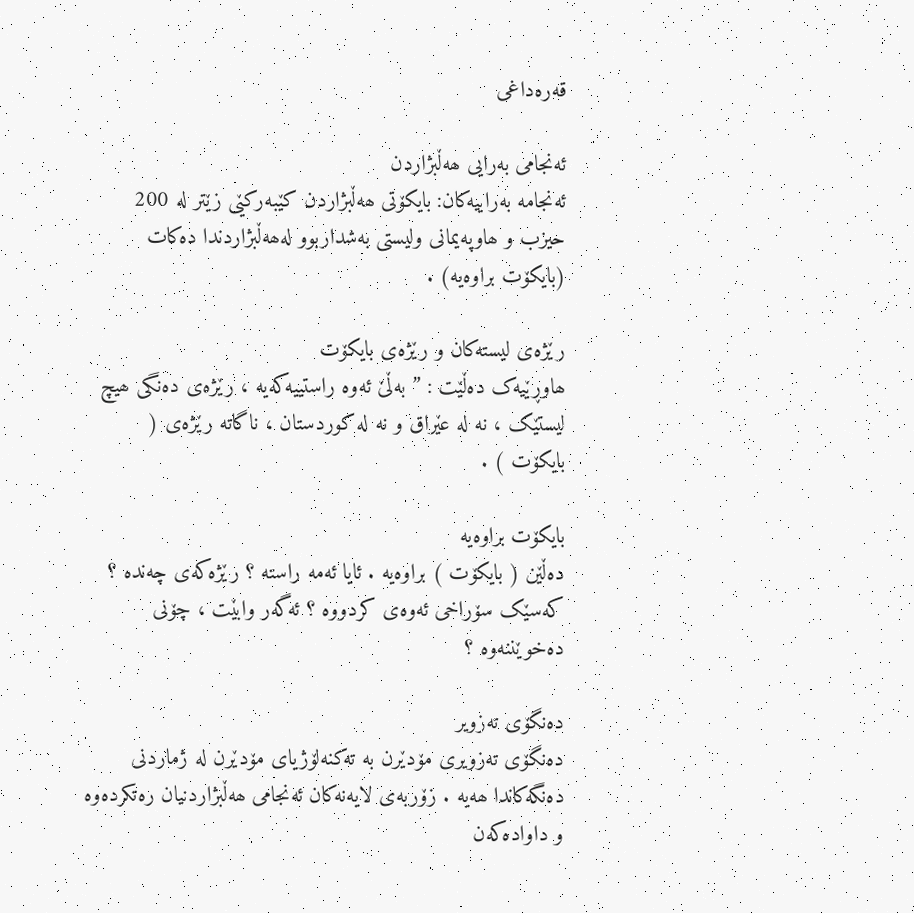قەرەداغی

ئەنجامی بەرایی ھەڵبژاردن
ئەنجامە بەراییەکان: بایکۆتی ھەڵبژاردن کێبەرکێی زێتر لە 200 حیزب و ھاوپەیمانی ولیستی بەشداربوو لەھەڵبژاردندا دەکات (بایکۆت براوەیە) .

رێژەی لیستەکان و رێژەی بایکۆت
ھاوڕێیەک دەڵێت : ” بەڵێ ئەوە راستییەکەیە ، رێژەی دەنگی ھیچ لیستێک ، نە لە عێراق و نە لە کوردستان ، ناگاتە رێژەی ( بایکۆت ) .

بایکۆت براوەیە
دەڵێن ( بایکۆت ) براوەیە . ئایا ئەمە راستە ؟ رێژەکەی چەندە ؟ کەسێک سۆراخی ئەوەی کردووە ؟ ئەگەر وابێت ، چۆنی دەخوێننەوە ؟

دەنگۆی تەزویر
دەنگۆی تەزویری مۆدێرن بە تەکنەلۆژیای مۆدێرن لە ژماردنی دەنگەکاندا ھەیە . زۆربەی لایەنەکان ئەنجامی ھەڵبژاردنیان رەتکردەوە و داوادەکەن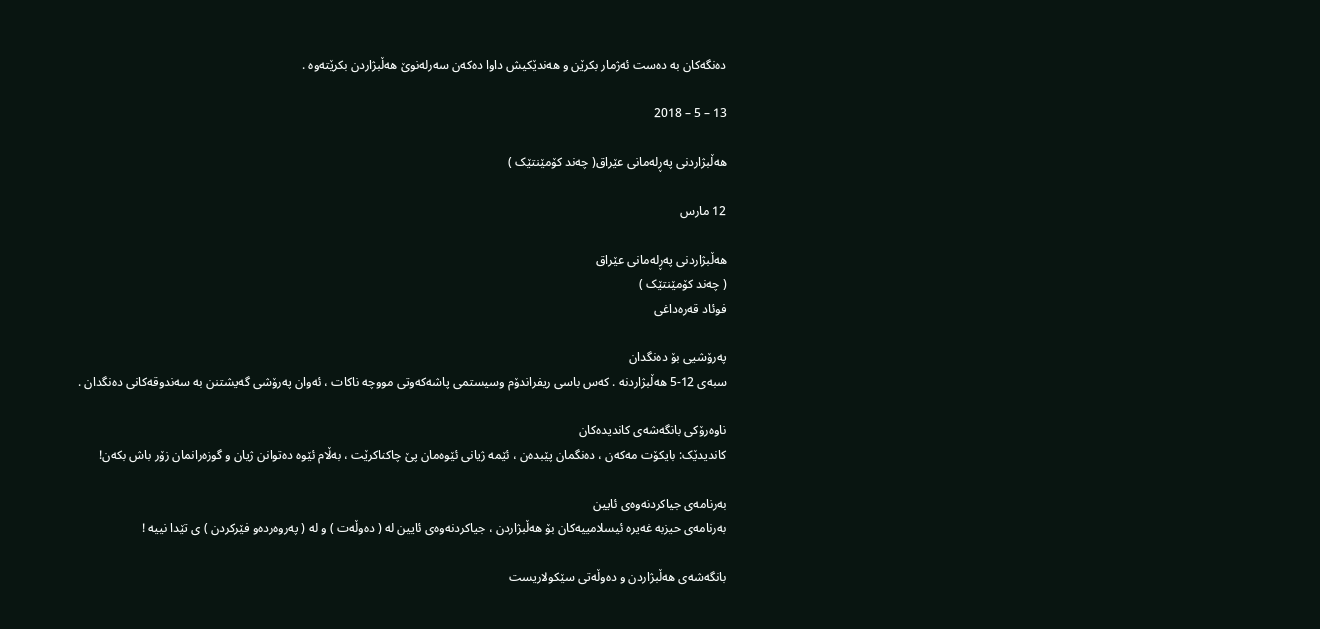دەنگەکان بە دەست ئەژمار بکرێن و ھەندێکیش داوا دەکەن سەرلەنوێ ھەڵبژاردن بکرێتەوە .

13 – 5 – 2018

ھەڵبژاردنی پەڕلەمانی عێراق( چەند کۆمێنتێک )

12 مارس

ھەڵبژاردنی پەڕلەمانی عێراق
( چەند کۆمێنتێک )
فوئاد قەرەداغی

پەرۆشیی بۆ دەنگدان
سبەی 12-5 ھەڵبژاردنە . کەس باسی ریفراندۆم وسیستمی پاشەکەوتی مووچە ناکات ، ئەوان پەرۆشی گەیشتنن بە سەندوقەکانی دەنگدان .

ناوەرۆکی بانگەشەی کاندیدەکان
کاندیدێک: بایکۆت مەکەن ، دەنگمان پێبدەن ، ئێمە ژیانی ئێوەمان پێ چاکناکرێت ، بەڵام ئێوە دەتوانن ژیان و گوزەرانمان زۆر باش بکەن!

بەرنامەی جیاکردنەوەی ئایین
بەرنامەی حیزبە غەیرە ئیسلامییەکان بۆ ھەڵبژاردن ، جیاکردنەوەی ئایین لە ( دەوڵەت ) و لە ( پەروەردەو فێرکردن ) ی تێدا نییە !

بانگەشەی ھەڵبژاردن و دەوڵەتی سێکولاریست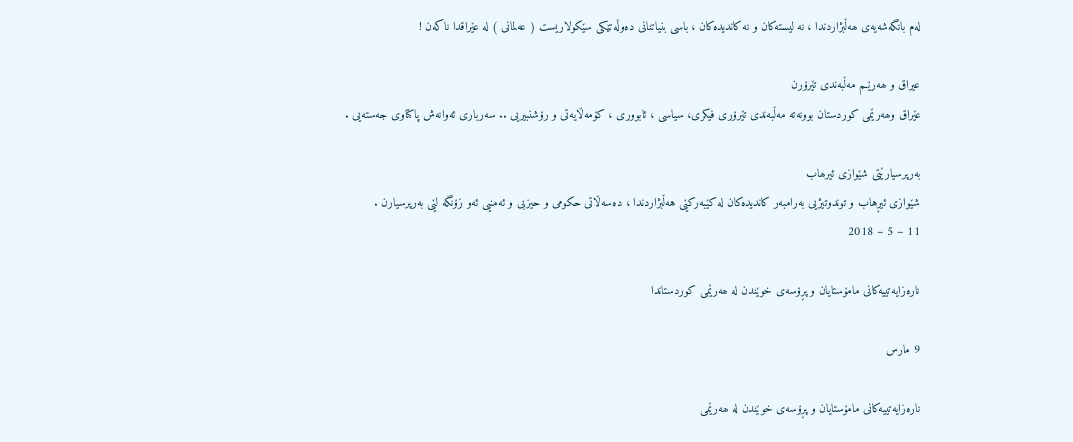لەم بانگەشەیەی ھەڵبژاردندا ، نە لیستەکان و نە کاندیدەکان ، باسی بنیاتنانی دەوڵەتێکی سێکولاریست ( عەلمانی ) لە عێراقدا ناکەن !

عیراق و ھەرێـم مەڵبەندی تێرۆرن
عێراق وھەرێمی کوردستان بوونەتە مەڵبەندی تێرۆری فیکری، سیاسی ، ئابووری ، کۆمەڵایەتی و رۆشنبیریی .. سەرباری ئەوانەش پاکتاوی جەستەیی .

بەرپرسیارێتی شێوازی ئیرھاب
شێوازی ئیڕهاب و توندوتیژیی بەرامبەر کاندیدەکان لە کێبەرکێی هەڵبژاردندا ، دەسەڵاتی حکومی و حیزبی و ئەمنیی ئەو زۆنگە لێی بەرپرسیارن .
11 – 5 – 2018

نارەزایەتییەکانی مامۆستایان و پڕۆسەی خوێندن لە ھەرێمی کوردستاندا

9 مارس

نارەزایەتییەکانی مامۆستایان و پڕۆسەی خوێندن لە ھەرێمی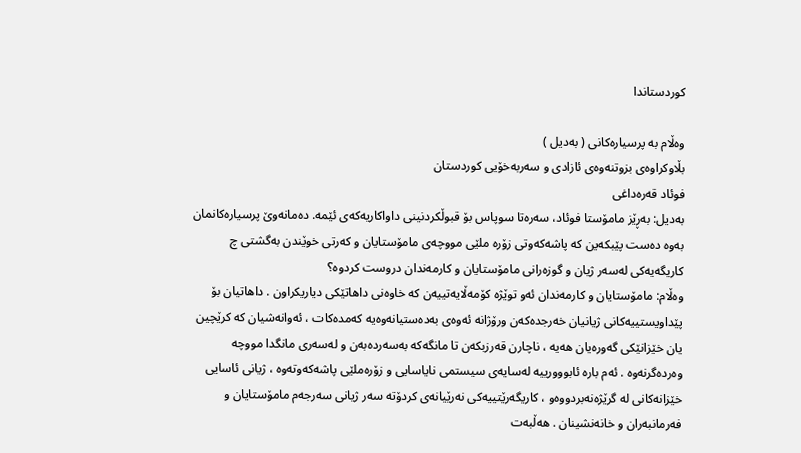کوردستاندا

وەڵام بە پرسیارەکانی ( بەدیل )
بڵاوکراوەی بزوتنەوەی ئازادی و سەربەخۆیی کوردستان
فوئاد قەرەداغی
بەدیل: بەڕێز مامۆستا فوئاد، سەرەتا سوپاس بۆ قبوڵکردنینی داواکاریەکەی ئێمە. دەمانەوێ پرسیارەکانمان بەوە دەست پێبکەین کە پاشەکەوتی زۆرە ملێی مووچەی مامۆستایان و کەرتی خوێندن بەگشتی چ کاریگەیەکی لەسەر ژیان و گوزەرانی مامۆستایان و کارمەندان دروست کردوە؟
وەڵام: مامۆستایان و کارمەندان ئەو توێژە کۆمەڵایەتییەن کە خاوەنی داھاتێکی دیاریکراون . داھاتیان بۆ پێداویستییەکانی ژیانیان خەرجدەکەن ورۆژانە ئەوەی بەدەستیانەوەیە کەمدەکات ، ئەوانەشیان کە کرێچین یان خێزانێکی گەورەیان ھەیە ، ناچارن قەرزبکەن تا مانگەکە بەسەردەبەن و لەسەری مانگدا مووچە وەردەگرنەوە . ئەم بارە ئابووورییە لەسایەی سیستمی نایاسایی و زۆرەملێی پاشەکەوتەوە ، ژیانی ئاسایی خێزانەکانی لە گرێژەنەبردووەو ، کاریگەرێتییەکی نەرێیانەی کردۆتە سەر ژیانی سەرجەم مامۆستایان و فەرمانبەران و خانەنشینان . ھەڵبەت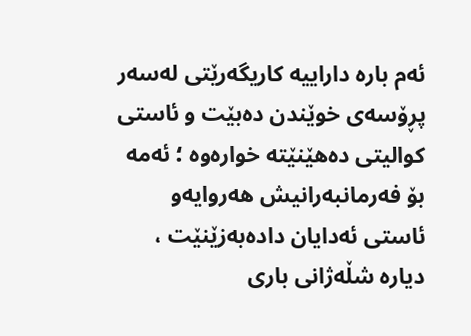ئەم بارە داراییە کاریگەرێتی لەسەر پڕۆسەی خوێندن دەبێت و ئاستی کوالیتی دەھێنێتە خوارەوە ؛ ئەمە بۆ فەرمانبەرانیش ھەروایەو ئاستی ئەدایان دادەبەزێنێت ، دیارە شڵەژانی باری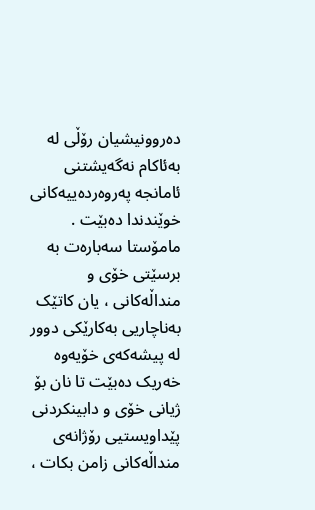دەروونیشیان رۆڵی لە بەئاکام نەگەیشتنی ئامانجە پەروەردەییەکانی خوێندندا دەبێت . مامۆستا سەبارەت بە برسێتی خۆی و منداڵەکانی ، یان کاتێک بەناچاریی بەکارێکی دوور لە پیشەکەی خۆیەوە خەریک دەبێت تا نان بۆ ژیانی خۆی و دابینکردنی پێداویستیی رۆژانەی منداڵەکانی زامن بکات ،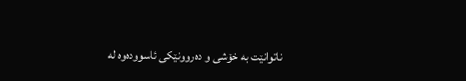ناتوانێت بە خۆشی و دەروونێکی ئاسوودەوە لە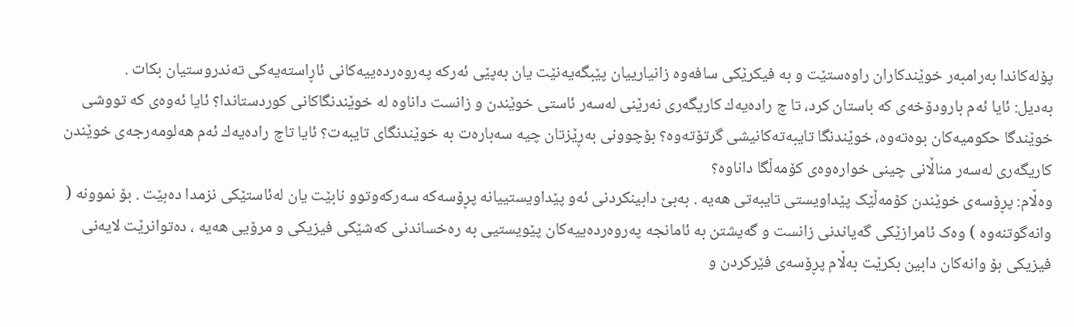پۆلەکاندا بەرامبەر خوێندکاران راوەستێت و بە فیکرێکی سافەوە زانیارییان پێبگەیەنێت یان بەپێی ئەرکە پەروەردەییەکانی ئاڕاستەیەکی تەندروستیان بکات .
بەدیل: ئایا ئەم بارودۆخەی کە باستان کرد، تا چ رادەیەك کاریگەری نەرێنی لەسەر ئاستی خوێندن و زانست داناوە لە خوێندنگاکانی کوردستاندا؟ ئایا ئەوەی کە تووشی خوێندگا حکومیەکان بوەتەوە، خوێندنگا تایبەتەکانیشی گرتۆتەوە؟ بۆچوونی بەڕێزتان چیە سەبارەت بە خوێندنگای تایبەت؟ ئایا تاچ رادەیەك ئەم هەلومەرجەی خوێندن کاریگەری لەسەر مناڵانی چینی خوارەوەی کۆمەڵگا داناوە؟
وەڵام: پڕۆسەی خوێندن کۆمەڵێک پێداویستی تایبەتی ھەیە . بەبێ دابینکردنی ئەو پێداویستییانە پڕۆسەکە سەرکەوتوو نابێت یان لەئاستێکی نزمدا دەبێت . بۆ نموونە ( وانەگوتنەوە ) وەک ئامرازێکی گەیاندنی زانست و گەیشتن بە ئامانجە پەروەردەییەکان پێویستیی بە رەخساندنی کەشێکی فیزیکی و مرۆیی ھەیە ، دەتوانرێت لایەنی فیزیکی بۆ وانەکان دابین بکرێت بەڵام پڕۆسەی فێرکردن و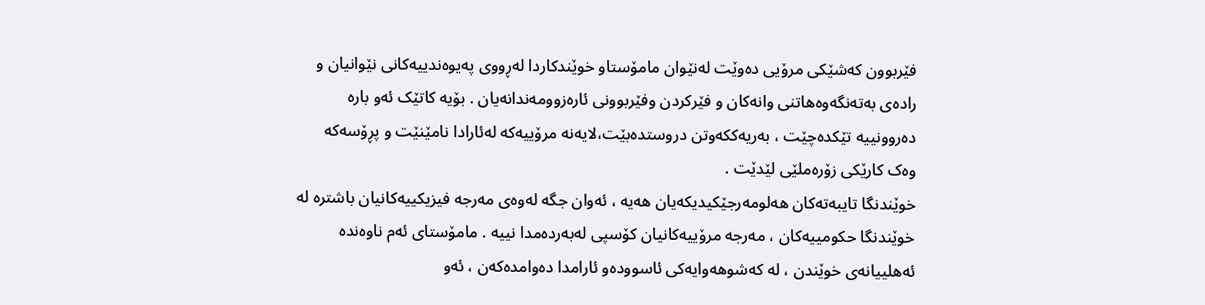فێربوون کەشێکی مرۆیی دەوێت لەنێوان مامۆستاو خوێندکاردا لەڕووی پەیوەندییەکانی نێوانیان و رادەی بەتەنگەوەھاتنی وانەکان و فێرکردن وفێربوونی ئارەزوومەندانەیان . بۆیە کاتێک ئەو بارە دەروونییە تێکدەچێت ، بەریەککەوتن دروستدەبێت،لایەنە مرۆییەکە لەئارادا نامێنێت و پڕۆسەکە وەک کارێکی زۆرەملێی لێدێت .
خوێندنگا تایبەتەکان ھەلومەرجێکیدیکەیان ھەیە ، ئەوان جگە لەوەی مەرجە فیزیکییەکانیان باشترە لە خوێندنگا حکومییەکان ، مەرجە مرۆییەکانیان کۆسپی لەبەردەمدا نییە . مامۆستای ئەم ناوەندە ئەھلییانەی خوێندن ، لە کەشوھەوایەکی ئاسوودەو ئارامدا دەوامدەکەن ، ئەو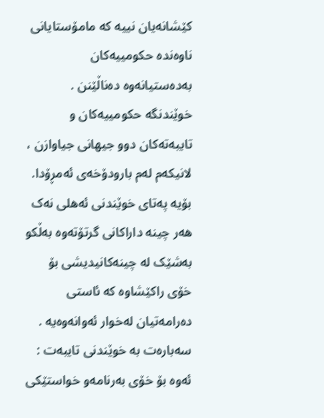کێشانەیان نییە کە مامۆستایانی ناوەندە حکومییەکان بەدەستیانەوە دەناڵێنن . خوێندنگە حکومییەکان و تایبەتەکان دوو جیھانی جیاوازن ، لانیکەم لەم بارودۆخەی ئەمڕۆدا. بۆیە پەتای خوێندنی ئەھلی نەک ھەر چینە داراکانی گرتۆتەوە بەڵکو بەشێک لە چینەکانیدیشی بۆ خۆی راکێشاوە کە ئاستی دەرامەتیان لەخوار ئەوانەوەیە .
سەبارەت بە خوێندنی تایبەت : ئەوە بۆ خۆی بەرنامەو خواستێکی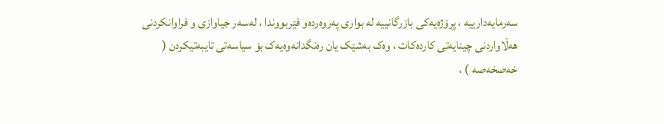سەرمایەدارییە ، پڕۆژەیەکی بازرگانییە لە بواری پەروەردەو فێربووندا ، لەسەر جیاوازی و فراوانکردنی ھەڵاواردنی چینایەتی کاردەکات ، وەک بەشێک یان رەنگدانەوەیەک بۆ سیاسەتی تایبەتیکردن ( خەصخەصە ) ،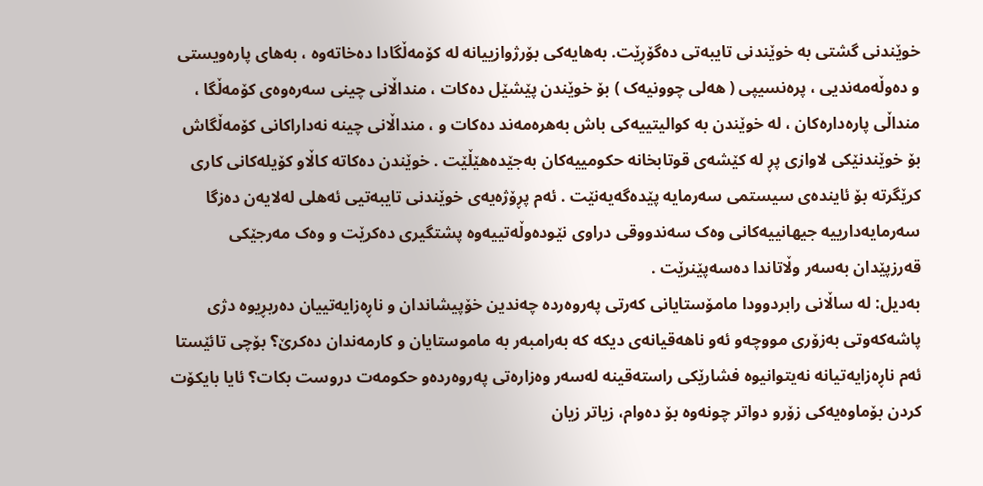خوێندنی گشتی بە خوێندنی تایبەتی دەگۆڕێت. بەھایەکی بۆرژوازییانە لە کۆمەڵگادا دەخاتەوە ، بەھای پارەویستی و دەوڵەمەندیی ، پرەنسیپی ( ھەلی چوونیەک ) بۆ خوێندن پێشێل دەکات ، منداڵانی چینی سەرەوەی کۆمەڵگا ، منداڵی پارەدارەکان ، لە خوێندن بە کوالیتییەکی باش بەھرەمەند دەکات و ، منداڵانی چینە نەداراکانی کۆمەڵگاش بۆ خوێندنێکی لاوازی پڕ لە کێشەی قوتابخانە حکومییەکان بەجێدەھێڵێت . خوێندن دەکاتە کاڵاو کۆیلەکانی کاری کرێگرتە بۆ ئایندەی سیستمی سەرمایە پێدەگەیەنێت . ئەم پڕۆژەیەی خوێندنی تایبەتیی ئەھلی لەلایەن دەزگا سەرمایەدارییە جیھانییەکانی وەک سەندووقی دراوی نێودەوڵەتییەوە پشتگیری دەکرێت و وەک مەرجێکی قەرزپێدان بەسەر وڵاتاندا دەسەپێنرێت .
بەدیل: لە ساڵانی رابردوودا مامۆستایانی کەرتی پەروەردە چەندین خۆپیشاندان و ناڕەزایەتییان دەربڕیوە دژی پاشەکەوتی بەزۆری مووچەو ئەو ناهەقیانەی دیکە کە بەرامبەر بە ماموستایان و کارمەندان دەکرێ؟ بۆچی تائێستا ئەم ناڕەزایەتیانە نەیتوانیوە فشارێکی راستەقینە لەسەر وەزارەتی پەروەردەو حکومەت دروست بکات؟ ئایا بایکۆت کردن بۆماوەیەکی زۆرو دواتر چونەوە بۆ دەوام، زیاتر زیان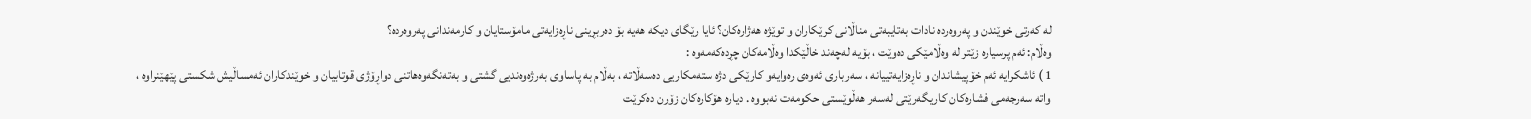لە کەرتی خوێندن و پەروەردە نادات بەتایبەتی مناڵانی کرێکاران و توێژە هەژارەکان؟ ئایا رێگای دیکە هەیە بۆ دەربڕینی ناڕەزایەتی مامۆستایان و کارمەندانی پەروەردە؟
وەڵام: ئەم پرسیارە زێتر لە وەڵامێکی دەوێت ، بۆیە لەچەند خاڵێکدا وەڵامەکان چڕدەکەمەوە :
1 ) ئاشکرایە ئەم خۆپیشاندان و ناڕەزایەتییانە ، سەرباری ئەوەی رەوایەو کارێکی دژە ستەمکاریی دەسەڵاتە ، بەڵام بە پاساوی بەرژەوەندیی گشتی و بەتەنگەوەھاتنی دواڕۆژی قوتابیان و خوێندکاران ئەمساڵیش شکستی پێھێنراوە ، واتە سەرجەمی فشارەکان کاریگەرێتی لەسەر ھەڵوێستی حکومەت نەبووە . دیارە ھۆکارەکان زۆرن دەکرێت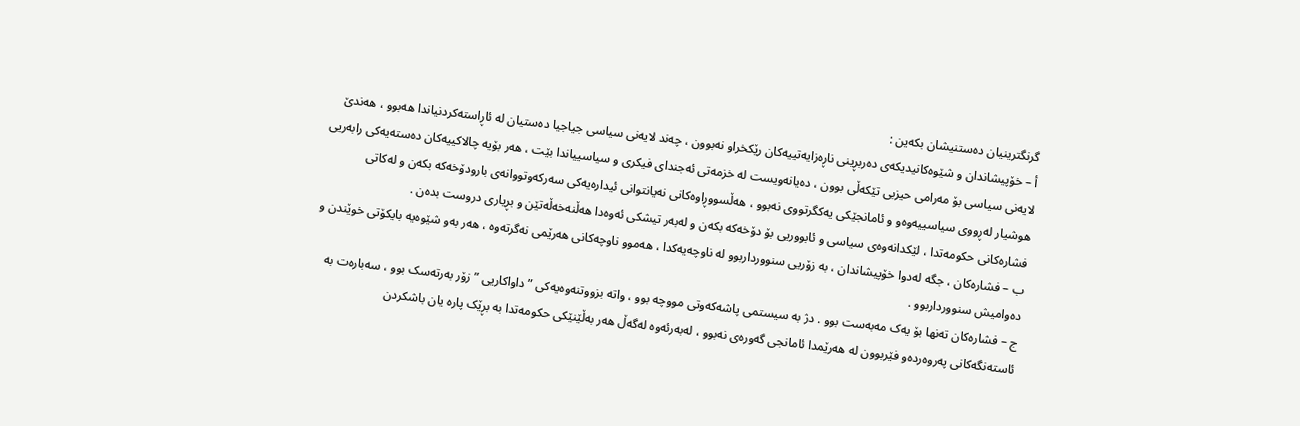گرنگترینیان دەستنیشان بکەین :
أ – خۆپیشاندان و شێوەکانیدیکەی دەربڕینی ناڕەزایەتییەکان رێکخراو نەبوون ، چەند لایەنی سیاسی جیاجیا دەستیان لە ئاڕاستەکردنیاندا ھەبوو ، ھەندێ لایەنی سیاسی بۆ مەرامی حیزبی تێکەڵی بوون ، دەیانەویست لە خزمەتی ئەجندای فیکری و سیاسییاندا بێت ، ھەر بۆیە چالاکییەکان دەستەیەکی رابەریی ھوشیار لەڕووی سیاسییەوەو و ئامانجێکی یەکگرتووی نەبوو ، ھەڵسووڕاوەکانی نەیانتوانی ئیدارەیەکی سەرکەوتووانەی بارودۆخەکە بکەن و لەکاتی فشارەکانی حکومەتدا ، لێکدانەوەی سیاسی و ئابووریی بۆ دۆخەکە بکەن و لەبەر تیشکی ئەوەدا ھەڵنەخەڵەتێن و بڕیاری دروست بدەن .
ب – فشارەکان ، جگە لەدوا خۆپیشاندان ، بە زۆریی سنوورداربوو لە ناوچەیەکدا ، ھەموو ناوچەکانی ھەرێمی نەگرتەوە ، ھەر بەو شێوەیە بایکۆتی خوێندن و دەوامیش سنوورداربوو .
ج – فشارەکان تەنھا بۆ یەک مەبەست بوو . دژ بە سیستمی پاشەکەوتی مووچە بوو ، واتە بزووتنەوەیەکی ” داواکاریی ” زۆر بەرتەسک بوو ، سەبارەت بە ئاستەنگەکانی پەروەردەو فێربوون لە ھەرێمدا ئامانجی گەورەی نەبوو ، لەبەرئەوە لەگەڵ ھەر بەڵێنێکی حکومەتدا بە بڕێک پارە یان باشکردن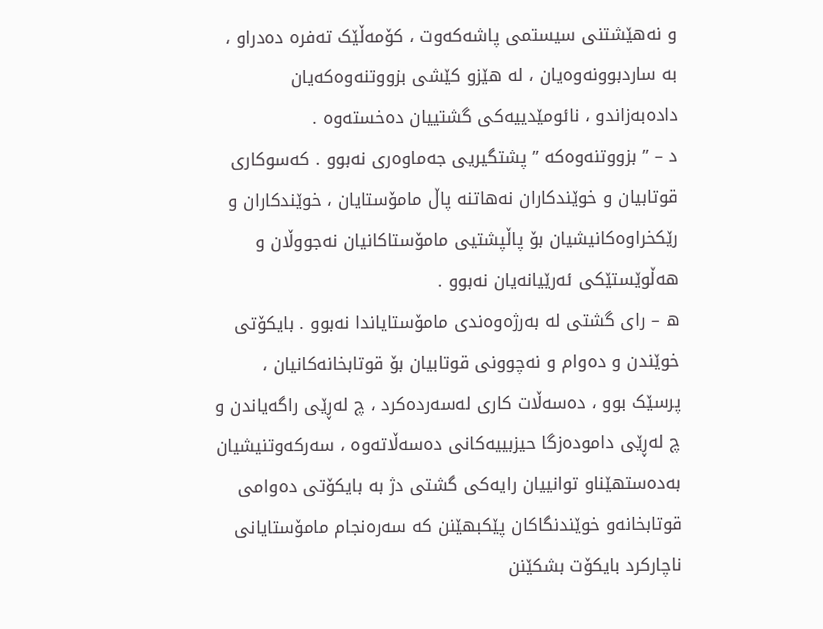و نەھێشتنی سیستمی پاشەکەوت ، کۆمەڵێک تەفرە دەدراو ، بە ساردبوونەوەیان ، لە ھێزو کێشی بزووتنەوەکەیان دادەبەزاندو ، نائومێدییەکی گشتییان دەخستەوە .
د – ” بزووتنەوەکە ” پشتگیریی جەماوەری نەبوو . کەسوکاری قوتابیان و خوێندکاران نەھاتنە پاڵ مامۆستایان ، خوێندکاران و رێکخراوەکانیشیان بۆ پاڵپشتیی مامۆستاکانیان نەجووڵان و ھەڵوێستێکی ئەرێیانەیان نەبوو .
ھ – رای گشتی لە بەرژەوەندی مامۆستایاندا نەبوو . بایکۆتی خوێندن و دەوام و نەچوونی قوتابیان بۆ قوتابخانەکانیان ، پرسێک بوو ، دەسەڵات کاری لەسەردەکرد ، چ لەڕێی راگەیاندن و چ لەڕێی دامودەزگا حیزبییەکانی دەسەڵاتەوە ، سەرکەوتنیشیان بەدەستھێناو توانییان رایەکی گشتی دژ بە بایکۆتی دەوامی قوتابخانەو خوێندنگاکان پێکبھێنن کە سەرەنجام مامۆستایانی ناچارکرد بایکۆت بشکێنن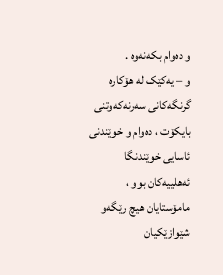و دەوام بکەنەوە .
و – یەکێک لە ھۆکارە گرنگەکانی سەرنەکەوتنی بایکۆت ، دەوام و خوێندنی ئاسایی خوێندنگا ئەھلییەکان بوو ، مامۆستایان ھیچ رێگەو شێوازێکیان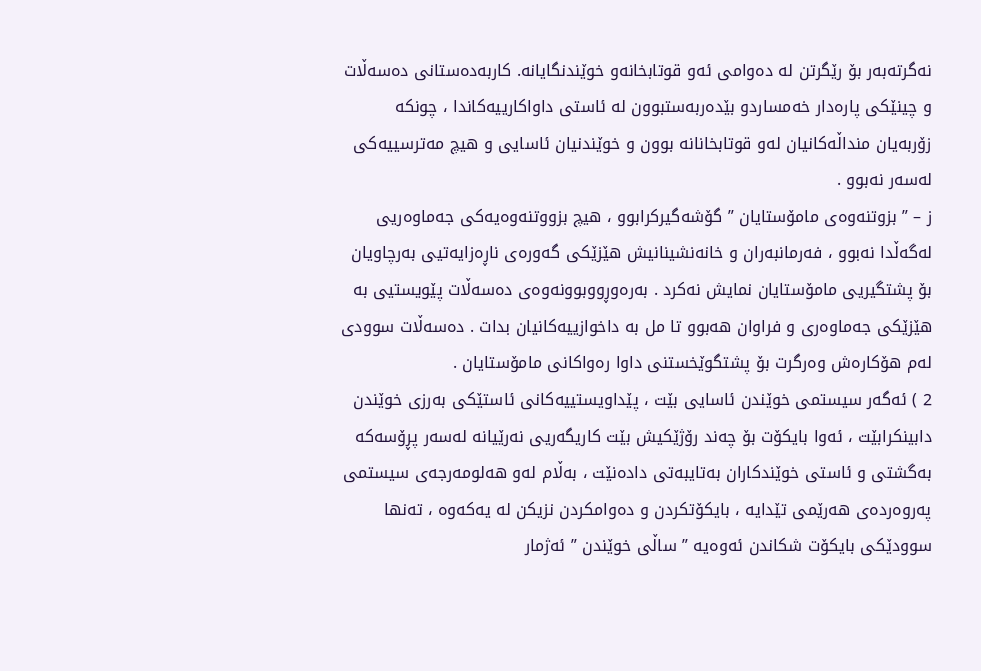نەگرتەبەر بۆ رێگرتن لە دەوامی ئەو قوتابخانەو خوێندنگایانە. کاربەدەستانی دەسەڵات و چینێکی پارەدار خەمساردو بێدەربەستبوون لە ئاستی داواکارییەکاندا ، چونکە زۆربەیان منداڵەکانیان لەو قوتابخانانە بوون و خوێندنیان ئاسایی و ھیچ مەترسییەکی لەسەر نەبوو .
ز – ” بزوتنەوەی مامۆستایان ” گۆشەگیرکرابوو ، ھیچ بزووتنەوەیەکی جەماوەریی لەگەڵدا نەبوو ، فەرمانبەران و خانەنشینانیش ھێزێکی گەورەی ناڕەزایەتیی بەرچاویان بۆ پشتگیریی مامۆستایان نمایش نەکرد . بەرەوڕووبوونەوەی دەسەڵات پێویستیی بە ھێزێکی جەماوەری و فراوان ھەبوو تا مل بە داخوازییەکانیان بدات . دەسەڵات سوودی لەم ھۆکارەش وەرگرت بۆ پشتگوێخستنی داوا رەواکانی مامۆستایان .
2 ) ئەگەر سیستمی خوێندن ئاسایی بێت ، پێداویستییەکانی ئاستێکی بەرزی خوێندن دابینکرابێت ، ئەوا بایکۆت بۆ چەند رۆژێکیش بێت کاریگەریی نەرێیانە لەسەر پڕۆسەکە بەگشتی و ئاستی خوێندکاران بەتایبەتی دادەنێت ، بەڵام لەو ھەلومەرجەی سیستمی پەروەردەی ھەرێمی تێدایە ، بایکۆتکردن و دەوامکردن نزیکن لە یەکەوە ، تەنھا سوودێکی بایکۆت شکاندن ئەوەیە ” ساڵی خوێندن ” ئەژمار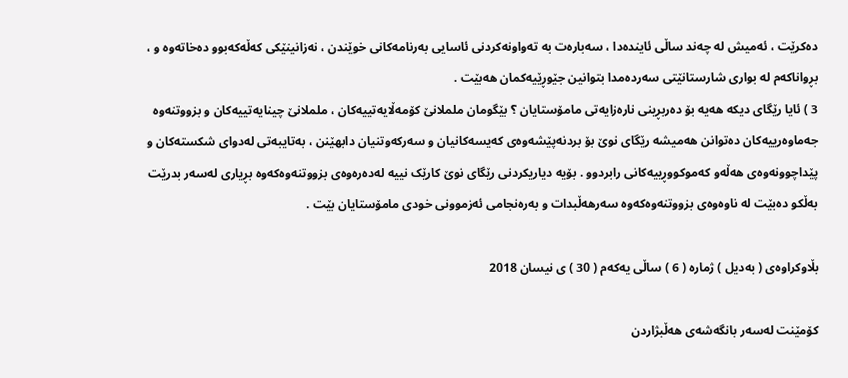دەکرێت ، ئەمیش لە چەند ساڵی ئایندەدا ، سەبارەت بە تەواونەکردنی ئاسایی بەرنامەکانی خوێندن ، نەزانینێکی کەڵەکەبوو دەخاتەوە و ، بڕواناکەم لە بواری شارستانێتی سەردەمدا بتوانین جێوڕێیەکمان ھەبێت .
3 ) ئایا رێگای دیکە ھەیە بۆ دەربڕینی نارەزایەتی مامۆستایان ؟ بێگومان ململانێ کۆمەڵایەتییەکان ، ململانێ چینایەتییەکان و بزووتنەوە جەماوەرییەکان دەتوانن ھەمیشە رێگای نوێ بۆ بردنەپێشەوەی کەیسەکانیان و سەرکەوتنیان دابھێنن ، بەتایبەتی لەدوای شکستەکان و پێداچوونەوەی ھەڵەو کەموکووڕییەکانی رابردوو . بۆیە دیاریکردنی رێگای نوێ کارێک نییە لەدەرەوەی بزووتنەوەکەوە بڕیاری لەسەر بدرێت بەڵکو دەبێت لە ناوەوەی بزووتنەوەکەوە سەرھەڵبدات و بەرەنجامی ئەزموونی خودی مامۆستایان بێت .

بڵاوکراوەی ( بەدیل ) ژمارە ( 6 ) ساڵی یەکەم ( 30 ) ی نیسان 2018

کۆمێنت لەسەر بانگەشەی ھەڵبژاردن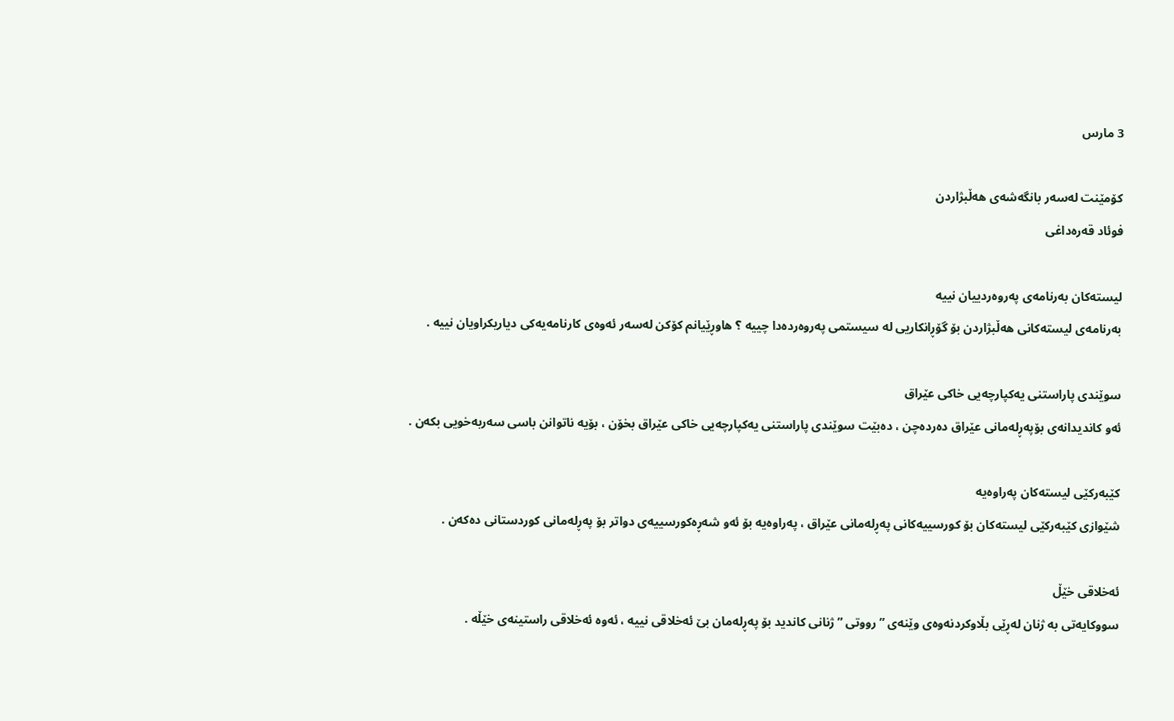3 مارس

کۆمێنت لەسەر بانگەشەی ھەڵبژاردن
فوئاد قەرەداغی

لیستەکان بەرنامەی پەروەردییان نییە
بەرنامەی لیستەکانی ھەڵبژاردن بۆ گۆڕانکاریی لە سیستمی پەروەردەدا چییە ؟ ھاوڕێیانم کۆکن لەسەر ئەوەی کارنامەیەکی دیاریکراویان نییە .

سوێندی پاراستنی یەکپارچەیی خاکی عێراق
ئەو کاندیدانەی بۆپەڕلەمانی عێراق دەردەچن ، دەبێت سوێندی پاراستنی یەکپارچەیی خاکی عێراق بخۆن ، بۆیە ناتوانن باسی سەربەخویی بکەن .

کێبەرکێی لیستەکان پەراوەیە
شێوازی کێبەرکێی لیستەکان بۆ کورسییەکانی پەڕلەمانی عێراق ، پەراوەیە بۆ ئەو شەڕەکورسییەی دواتر بۆ پەڕلەمانی کوردستانی دەکەن .

ئەخلاقی خێڵ
سووکایەتی بە ژنان لەڕێی بڵاوکردنەوەی وێنەی ” رووتی ” ژنانی کاندید بۆ پەڕلەمان بێ ئەخلاقی نییە ، ئەوە ئەخلاقی راستینەی خێڵە .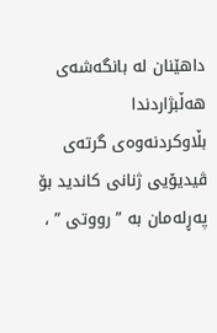داھێنان لە بانگەشەی ھەڵبژاردندا
بڵاوکردنەوەی گرتەی ڤیدیۆیی ژنانی کاندید بۆ پەڕلەمان بە ” رووتی ” ،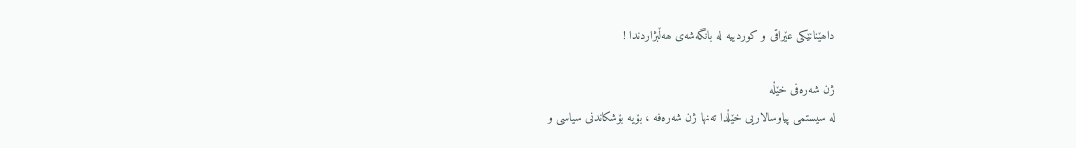داھێنانێکی عێراقی و کوردییە لە بانگەشەی ھەڵبژاردندا !

ژن شەرەفی خێڵە
لە سیستمی پیاوسالاریی خێڵدا تەنها ژن شەرەفە ، بۆیە بۆشکاندنی سیاسی و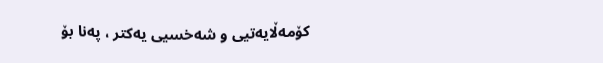کۆمەڵایەتیی و شەخسیی یەکتر ، پەنا بۆ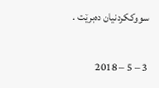سووککردنیان دەبرێت .

3 – 5 – 2018